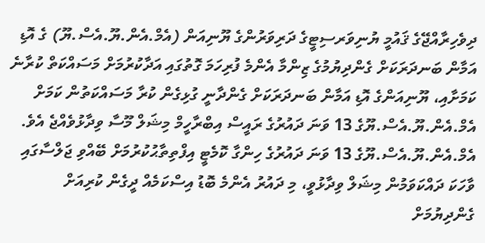ދިވެހިރާއްޖޭގެ ޤައުމީ ޔުނިވަރސިޓީގެ ދަރިވަރުންގެ ޔޫނިއަން (އެމް.އެން.ޔޫ.އެސް.ޔޫ) ގެ އޮޑި އަމާން ބަނދަރަކަށް ގެންދިޔުމުގެ ޒިންމާ އެންމެ ފުރިހަމަ ގޮތުގައި އަދާކުރުމަށް މަސައްކަތް ކުރާނެ ކަމަށާއި، ޔޫނިއަންގެ އޮޑި އަމާން ބަނދަރަކަށް ގެންދާނީ ގުޅިގެން ކުރާ މަސައްކަތުން ކަމަށް އެމް.އެން.ޔޫ.އެސް.ޔޫގެ 13 ވަނަ ދައުރުގެ ރައީސް އިބްރާހީމް މިޝަލް މޫސާ ވިދާޅުވެއްޖެ އެވެ.
އެމް.އެން.ޔޫ.އެސް.ޔޫގެ 13 ވަނަ ދައުރުގެ ހިންގާ ކޮމެޓީ އިފްތިތާޙުކުރުމަށް ބޭއްވި ޖަލްސާގައި ވާހަކަ ދައްކަވަމުން މިޝަލް ވިދާޅުވީ، މި ދައުރު އެންމެ ބޮޑު އިސްކަމެއް ދީގެން ކުރިއަށް ގެންދިޔުމަށް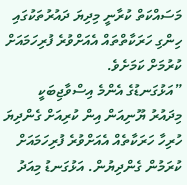މަސައްކަތް ކުރާނީ މިދިޔަ ދައުރުތަކުގައި ހިންގި ހަރަކާތްތައް އެއަށްވުރެ ފުރިހަމައަށް ކުރުމަށް ކަމަށެވެ.
”އަޅުގަނޑުގެ އެންމެ އިސްވާޖިބަކީ މިދައުރު ޔޫނިއަން އިން ކުރިއަށް ގެންދިޔަ ހުރިހާ ހަރަކާތެއް އެއަށްވުރެ ފުރިހަމައަށް ކުރަމުން ގެންދިޔުން. އަޅުގަނޑު މިއަދު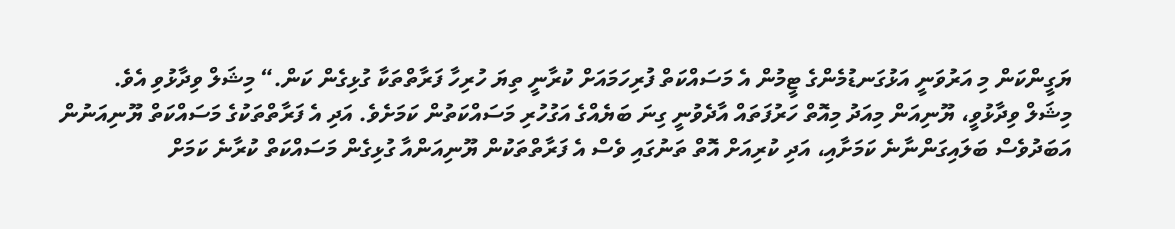ޔަގީންކަން މި އަރުވަނީ އަޅުގަނޑުމެންގެ ޓީމުން އެ މަސައްކަތް ފުރިހަމައަށް ކުރާނީ ތިޔަ ހުރިހާ ފަރާތްތަކާ ގުޅިގެން ކަން.“ މިޝަލް ވިދާޅުވި އެވެ.
މިޝަލް ވިދާޅުވީ، ޔޫނިއަން މިއަދު މިއޮތް ހަރުފަތައް އާދެވުނީ ގިނަ ބަޔެއްގެ އަގުހުރި މަސައްކަތުން ކަމަށެވެ. އަދި އެ ފަރާތްތަކުގެ މަސައްކަތް ޔޫނިއަނުން އަބަދުވެސް ބަލައިގަންނާނެ ކަމަށާއި، އަދި ކުރިއަށް އޮތް ތަނުގައި ވެސް އެ ފަރާތްތަކުން ޔޫނިއަންއާ ގުޅިގެން މަސައްކަތް ކުރާނެ ކަމަށް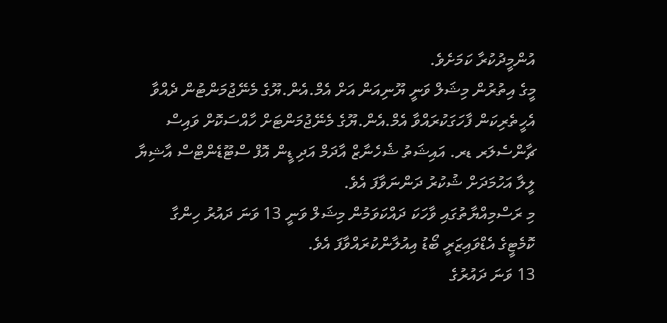އުންމީދުކުރާ ކަމަށެވެ.
މީގެ އިތުރުން މިޝަލް ވަނީ ޔޫނިއަން އަށް އެމް.އެން.ޔޫގެ މެނޭޖުމަންޓުން ދެއްވާ އެހީތެރިކަން ފާހަގަކުރައްވާ އެމް.އެން.ޔޫގެ މެނޭޖުމަންޓަށް ހާއްސަކޮށް ވައިސް ޗާންސެލަރ ޑރ. އައިޝަތު ޝެހެނާޒް އާދަމް އަދި ޑީން އޮފް ސްޓޫޑެންޓްސް އާޝިޔާ ލީލާ އަހުމަދަށް ޝުކުރު ދަންނަވާފަ އެވެ.
މި ރަސްމިއްޔާތުގައި ވާހަކަ ދައްކަވަމުން މިޝަލް ވަނީ 13 ވަނަ ދައުރު ހިންގާ ކޮމެޓީގެ އެޑްވައިޒަރީ ބޯޑު އިއުލާންކުރައްވާފަ އެވެ.
13 ވަނަ ދައުރުގެ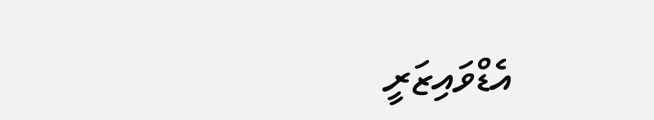އެޑްވައިޒަރީ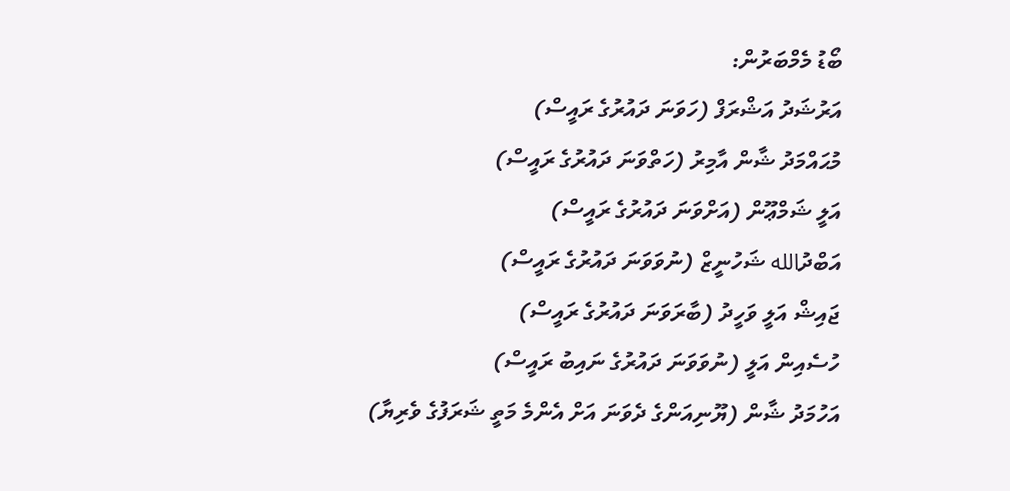ބޯޑު މެމްބަރުން:
އަރުޝަދު އަޝްރަފް (ހަވަނަ ދައުރުގެ ރައީސް)
މުޙައްމަދު ޝާން އާމިރު (ހަތްވަނަ ދައުރުގެ ރައީސް)
އަލީ ޝަމްޢޫން (އަށްވަނަ ދައުރުގެ ރައީސް)
އަބްދުالله ޝަހުނީޒް (ނުވަވަނަ ދައުރުގެ ރައީސް)
ޖައިޝް އަލީ ވަހީދު (ބާރަވަނަ ދައުރުގެ ރައީސް)
ހުސެއިން އަލީ (ނުވަވަނަ ދައުރުގެ ނައިބު ރައީސް)
އަހުމަދު ޝާން (ޔޫނިއަންގެ ދެވަނަ އަށް އެންމެ މަތީ ޝަރަފުގެ ވެރިޔާ)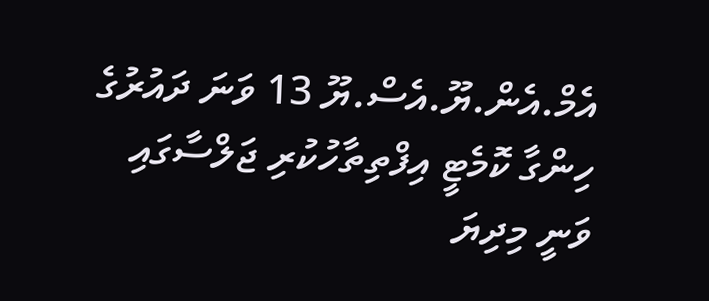އެމް.އެން.ޔޫ.އެސް.ޔޫ 13 ވަނަ ދައުރުގެ ހިންގާ ކޮމެޓީ އިފްތިތާހުކުރި ޖަލްސާގައި ވަނީ މިދިޔަ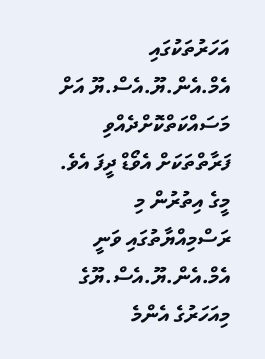އަހަރުތަކުގައި އެމް.އެން.ޔޫ.އެސް.ޔޫ އަށް މަސައްކަތްކޮށްދެއްވި ފަރާތްތަކަށް އެވޯޑް ދީފަ އެވެ. މީގެ އިތުރުން މި ރަސްމިއްޔާތުގައި ވަނީ އެމް.އެން.ޔޫ.އެސް.ޔޫގެ މިއަހަރުގެ އެންމެ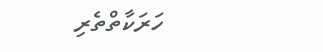ހަރަކާތްތެރި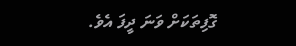ގޮފިތަކަށް ވަނަ ދީފަ އެވެ.